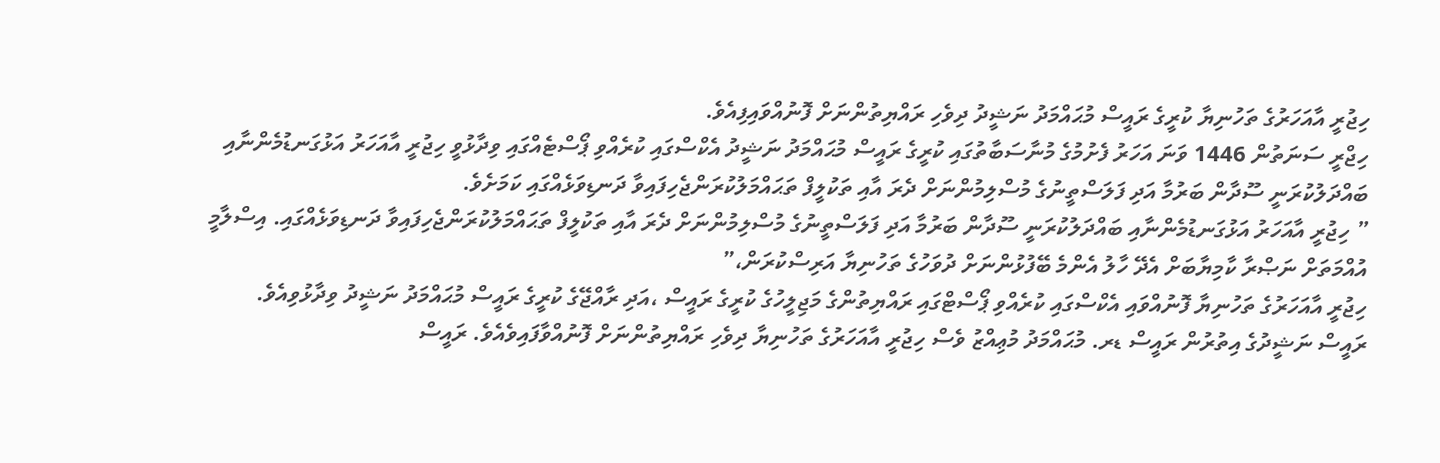ހިޖުރީ އާއަހަރުގެ ތަހުނިޔާ ކުރީގެ ރައީސް މުޙައްމަދު ނަޝީދު ދިވެހި ރައްޔިތުންނަށް ފޮނުއްވައިފިއެވެ.
ހިޖްރީ ސަނަތުން 1446 ވަނަ އަހަރު ފެށުމުގެ މުނާސަބާތުގައި ކުރީގެ ރައީސް މުޙައްމަދު ނަޝީދު އެކްސްގައި ކުރެއްވި ޕޯސްޓެއްގައި ވިދާޅުވީ ހިޖުރީ އާއަހަރު އަޅުގަނޑުމެންނާއި ބައްދަލުކުރަނީ ސޫދާން ބަރުމާ އަދި ފަލަސްތީނުގެ މުސްލިމުންނަށް ދެރަ އާއި ތަކުލީފް ތަޙައްމަލުކުރަންޖެހިފައިވާ ދަނޑިވަޅެއްގައި ކަމަށެވެ.
” ހިޖުރީ އާއަހަރު އަޅުގަނޑުމެންނާއި ބައްދަލުކުރަނީ ސޫދާން ބަރުމާ އަދި ފަލަސްތީނުގެ މުސްލިމުންނަށް ދެރަ އާއި ތަކުލީފް ތަޙައްމަލުކުރަންޖެހިފައިވާ ދަނޑިވަޅެއްގައި. އިސްލާމީ އުއްމަތަށް ނަޞްރާ ކާމިޔާބަށް އެދޭ ހާލު އެންމެ ބޭފުޅުންނަށް ދުވަހުގެ ތަހުނިޔާ އަރިސްކުރަން،”
ހިޖުރީ އާއަހަރުގެ ތަހުނިޔާ ފޮނުއްވައި އެކްސްގައި ކުރެއްވި ޕޯސްޓްގައި ރައްޔިތުންގެ މަޖިލީހުގެ ކުރީގެ ރައީސް ،އަދި ރާއްޖޭގެ ކުރީގެ ރައީސް މުޙައްމަދު ނަޝީދު ވިދާޅުވިއެވެ.
ރައީސް ނަޝީދުގެ އިތުރުން ރައީސް ޑރ. މުޙައްމަދު މުޢިއްޒު ވެސް ހިޖުރީ އާއަހަރުގެ ތަހުނިޔާ ދިވެހި ރައްޔިތުންނަށް ފޮނުއްވާފައިވެއެވެ. ރައީސް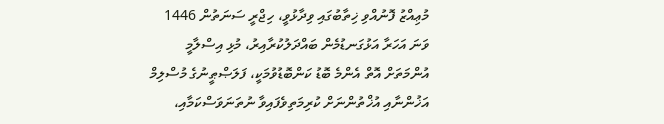މުޢިއްޒު ފޮނުއްވި ޚިތާބުގައި ވިދާޅުވީ، ހިޖްރީ ސަނަތުން 1446 ވަނަ އަހަރާ އަޅުގަނޑުމެން ބައްދަލުކުރާއިރު، މުޅި އިސްލާމީ އުންމަތަށް އޮތް އެންމެ ބޮޑު ކަންބޮޑުވުމަކީ، ފަލަޞްޠީނުގެ މުސްލިމް އަޚުންނާއި އުޚްތުންނަށް ކުރިމަތިވެފައިވާ ނުތަނަވަސްކަމާއި،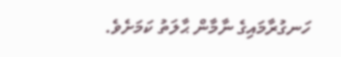ހަނގުރާމައިގެ ނާމާން ޙާލަތު ކަމަށެވެ.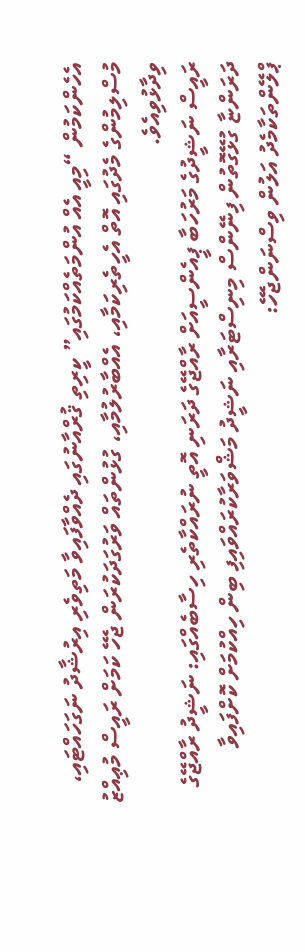އެހެންކަމުން “މިއީ އެއް އުންމަތެއްކަމުގައި” ކީރިތި ޤުރްއާނުގައި ދެއްވާފައިވާ މަތިވެރި އިރުޝާދު ނަގަހައްޓައި، މުސްލިމުންގެ މެދުގައި އޮތް އެހީތެރިކަމާއި، އެއްބާރުލުމާއި، ގުޅުންތައް ވަރުގަދަކުރަން ޖެހޭ ކަމަށް ރައީސް މުޢިއްޒު ވިދާޅުވިއެވެ.
ރައީސް ނަޝީދުގެ މަރުހަބާ ޕީއެންސީއަށް ރާއްޖޭގެ ދަރަނި އޮތީ ނުރައްކާތެރި ހިސާބެއްގައި: ނަޝީދު ރާއްޖޭގެ ދަރަންޏާ ގުޅޭގޮތުން ފިނޭންސް މިނިސްޓަރާއި ނަޝީދު މަޝްވަރާކުރައްވައިފި ބިން ހިއްކުމަށް ކޮށްފައިވާ ޕްލޭންތަކާމެދު އަލުން ވިސްނަންޖެހޭ: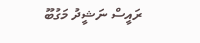ރައީސް ނަޝީދު މަގުބޫ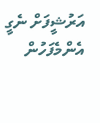އަރުޝީފަށް ނެގީ
އެންމެފަހުން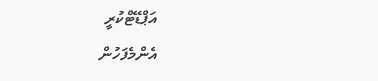އަޕްޑޭޓްކުރީ
އެންމެފަހުން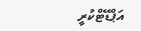އަޕްޑޭޓްކުރީ